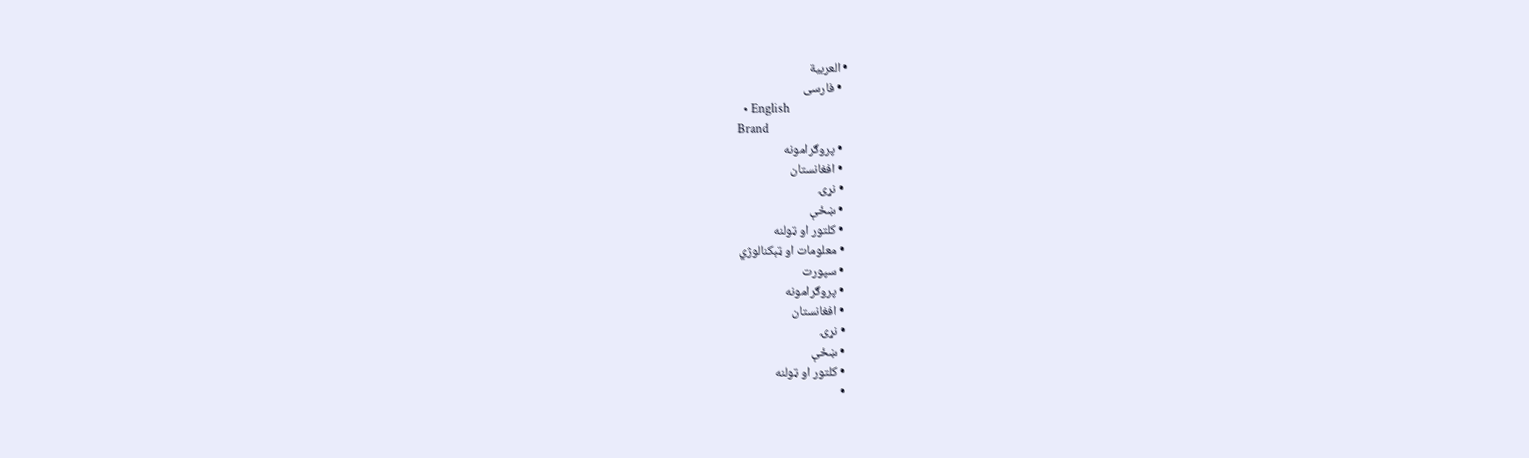• العربية
  • فارسی
  • English
Brand
  • پروګرامونه
  • افغانستان
  • نړۍ
  • ښځې
  • کلتور او ټولنه
  • معلومات او ټېکنالوژي
  • سپورت
  • پروګرامونه
  • افغانستان
  • نړۍ
  • ښځې
  • کلتور او ټولنه
  •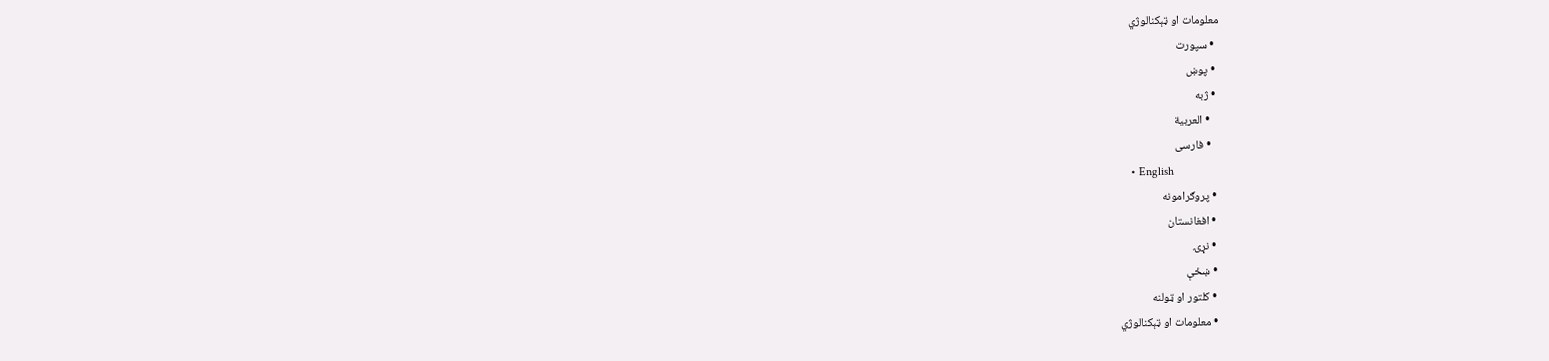معلومات او ټېکنالوژي
  • سپورت
  • پوښ
  • ژبه
    • العربية
    • فارسی
    • English
  • پروګرامونه
  • افغانستان
  • نړۍ
  • ښځې
  • کلتور او ټولنه
  • معلومات او ټېکنالوژي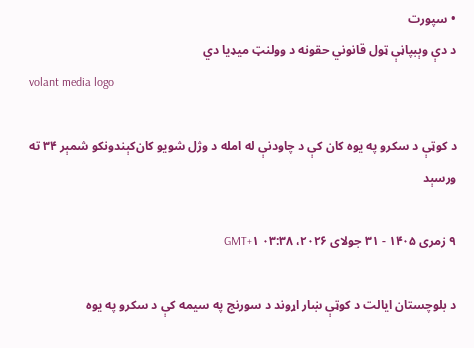• سپورت
د دې وېبپاڼې ټول قانوني حقونه د وولنټ میډیا دي
volant media logo

د کوټې د سکرو په یوه کان کې د چاودنې له امله د وژل شويو کان‌کېندونکو شمېر ۳۴ ته ورسېد

۹ زمری ۱۴۰۵ - ۳۱ جولای ۲۰۲۶، ۰۳:۳۸ GMT+۱

د بلوچستان ایالت د کوټې ښار اړوند د سورنج په سیمه کې د سکرو په یوه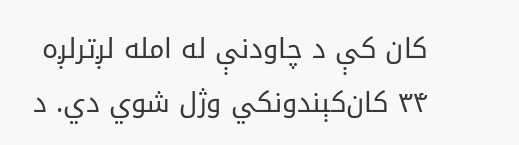کان کې د چاودنې له امله لږترلږه ۳۴ کان‌کېندونکي وژل شوي دي. د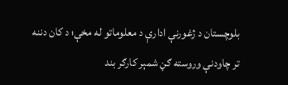بلوچستان د ژغورنې ادارې د معلوماتو له مخې؛ د کان دننه تر چاودنې وروسته ګڼ شمېر کارګر بند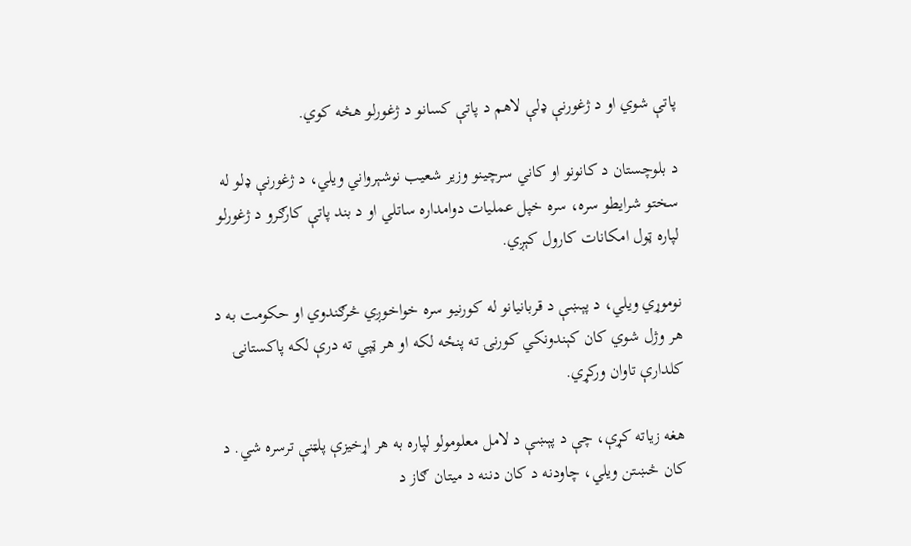پاتې شوي او د ژغورنې ډلې لاهم د پاتې کسانو د ژغورلو هڅه کوي.

د بلوچستان د کانونو او کاني سرچینو وزیر شعیب نوشېرواني ویلي، د ژغورنې ډلو له سختو شرایطو سره، سره خپل عملیات دوامداره ساتلي او د بند پاتې کارګرو د ژغورلو لپاره ټول امکانات کارول کېږي.

نوموړي ویلي، د پېښې د قربانیانو له کورنیو سره خواخوږي څرګندوي او حکومت به د هر وژل شوي کان‌ کېندونکي کورنۍ ته پنځه لکه او هر ټپي ته درې لکه پاکستانۍ کلدارې تاوان ورکړي.

هغه زیاته کړې، چې د پېښې د لامل معلومولو لپاره به هر اړخیزې پلټنې ترسره شي. د کان څښتن ویلي، چاودنه د کان دننه د میتان ګاز د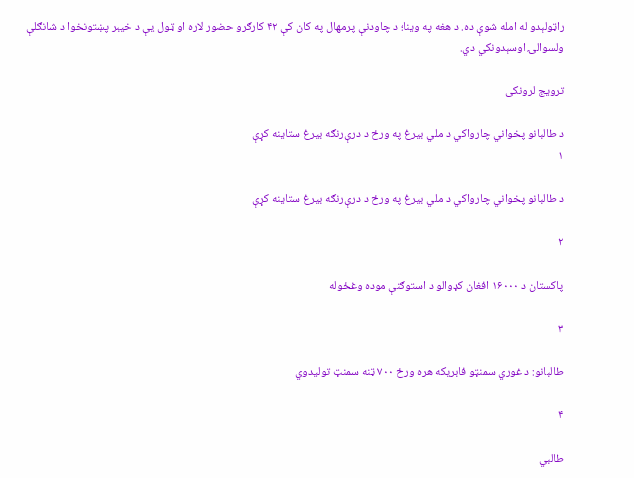راټولېدو له امله شوې ده. د هغه په وینا؛ د چاودنې پرمهال په کان کې ۴۲ کارګرو حضور لاره او ټول یې د خیبر پښتونخوا د شانګلې ولسوالۍ اوسېدونکي دي.

ترویج لرونکی

د طالبانو پخواني چارواکي د ملي بیرغ په ورځ د درې‌رنګه بیرغ ستاینه کړې
۱

د طالبانو پخواني چارواکي د ملي بیرغ په ورځ د درې‌رنګه بیرغ ستاینه کړې

۲

پاکستان د ۱۶۰۰۰ افغان کډوالو د استوګنې موده وغځوله

۳

طالبانو: د غوري سمنټو فابریکه هره ورځ ۷۰۰ ټنه سمنټ تولیدوي

۴

طالبي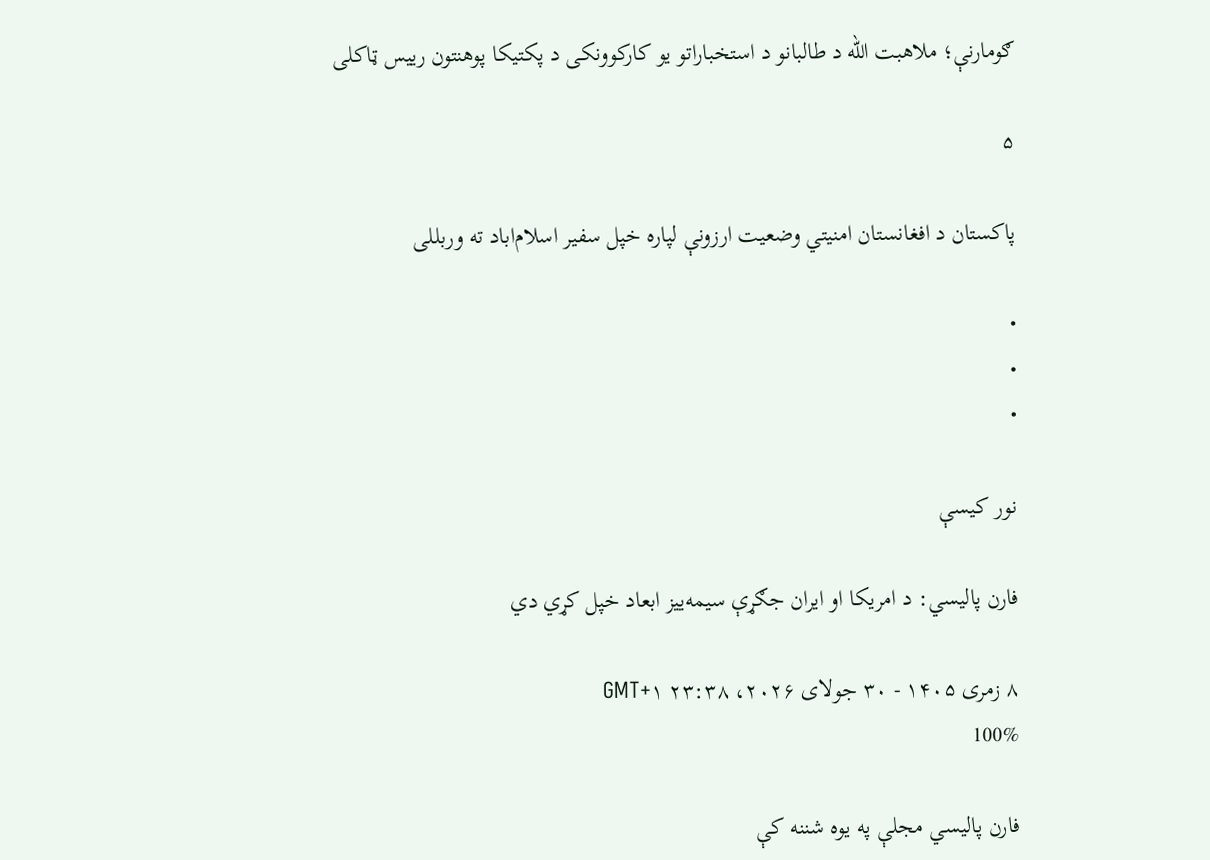ګومارنې؛ ملاهبت الله د طالبانو د استخباراتو یو کارکوونکی د پکتیکا پوهنتون رییس ټاکلی

۵

پاکستان د افغانستان امنیتي وضعیت ارزونې لپاره خپل سفیر اسلام‌اباد ته وربللی

•
•
•

نور کیسې

فارن پالیسي: د امریکا او ایران جګړې سیمه‌ییز ابعاد خپل کړي دي

۸ زمری ۱۴۰۵ - ۳۰ جولای ۲۰۲۶، ۲۳:۳۸ GMT+۱
100%

فارن پالیسي مجلې په یوه شننه کې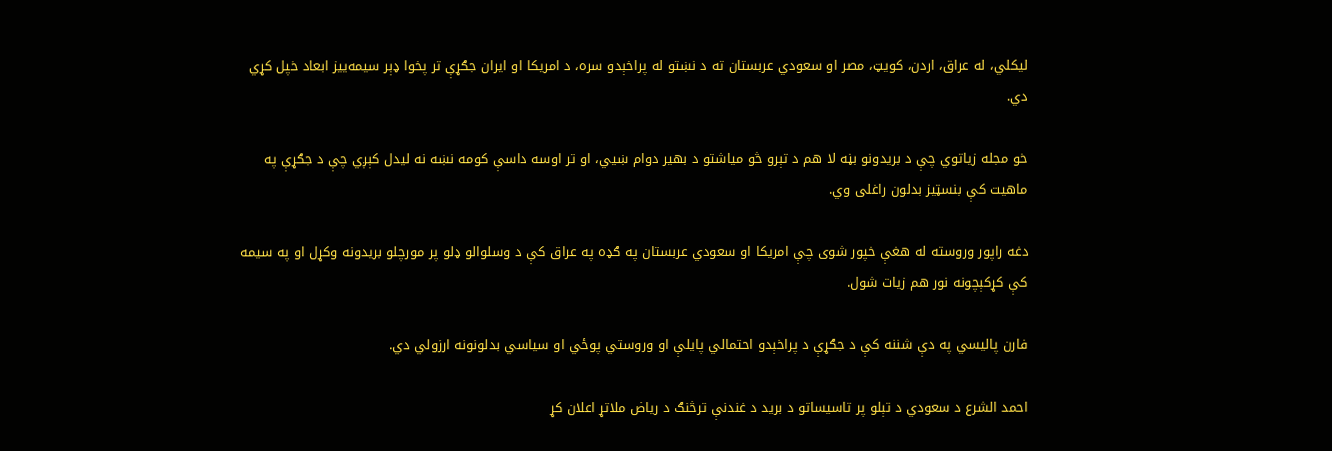لیکلي، له عراق، اردن، کویټ، مصر او سعودي عربستان ته د نښتو له پراخېدو سره، د امریکا او ایران جګړې تر پخوا ډېر سیمه‌ییز ابعاد خپل کړي دي.

خو مجله زیاتوي چې د بریدونو بڼه لا هم د تېرو څو میاشتو د بهیر دوام ښيي، او تر اوسه داسې کومه نښه نه لیدل کېږي چې د جګړې په ماهیت کې بنسټیز بدلون راغلی وي.

دغه راپور وروسته له هغې خپور شوی چې امریکا او سعودي عربستان په ګډه په عراق کې د وسلوالو ډلو پر مورچلو بریدونه وکړل او په سیمه کې کړکېچونه نور هم زیات شول.

فارن پالیسي په دې شننه کې د جګړې د پراخېدو احتمالي پایلې او وروستي پوځي او سیاسي بدلونونه ارزولي دي.

احمد الشرع د سعودي د تېلو پر تاسیساتو د برید د غندنې ترڅنګ د ریاض ملاتړ اعلان کړ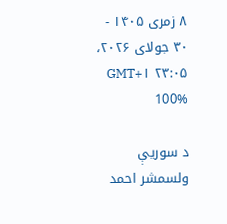۸ زمری ۱۴۰۵ - ۳۰ جولای ۲۰۲۶، ۲۳:۰۵ GMT+۱
100%

د سوریې ولسمشر احمد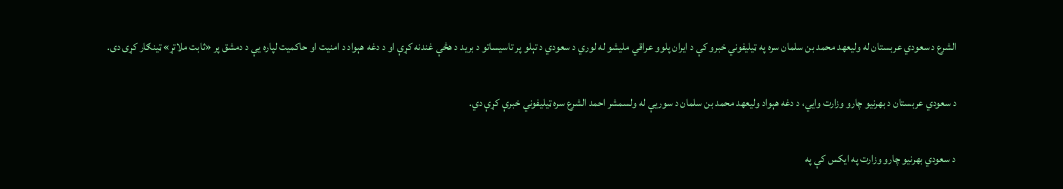الشرع د سعودي عربستان له ولیعهد محمد بن سلمان سره په ټیلیفوني خبرو کې د ایران پلوو عراقي ملیشو له لوري د سعودي د تېلو پر تاسیساتو د برید د هڅې غندنه کړې او د دغه هېواد د امنیت او حاکمیت لپاره یې د دمشق پر «ثابت ملاتړ» ټینګار کړی دی.

د سعودي عربستان د بهرنیو چارو وزارت وايي، د دغه هېواد ولیعهد محمد بن سلمان د سوریې له ولسمشر احمد الشرع سره ټیلیفوني خبرې کړې دي.

د سعودي بهرنیو چارو وزارت په ایکس کې په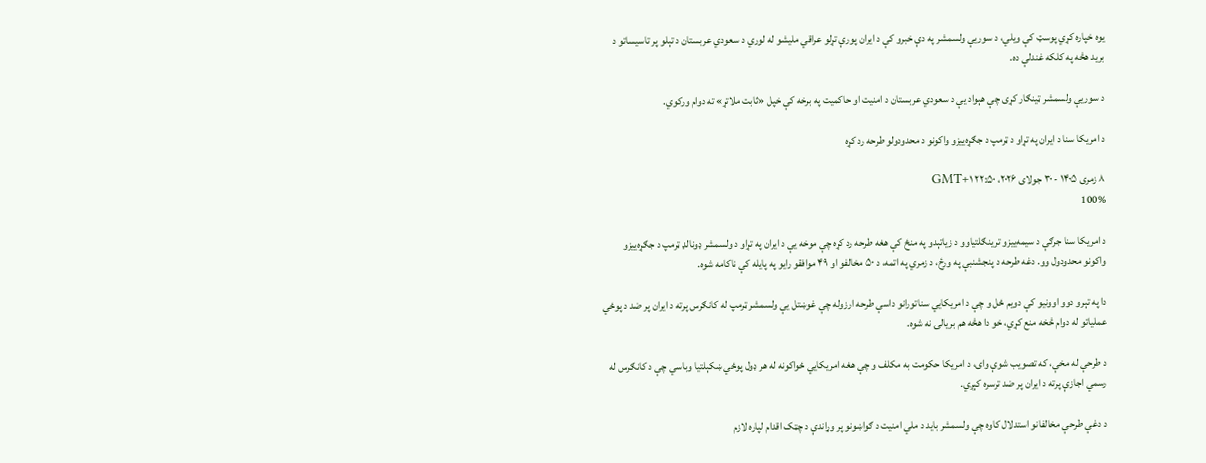یوه خپاره کړي پوسټ کې ویلي، د سوریې ولسمشر په دې خبرو کې د ایران پورې تړلو عراقي ملیشو له لوري د سعودي عربستان د تېلو پر تاسیساتو د برید هڅه په کلکه غندلې ده.

د سوریې ولسمشر ټینګار کړی چې هېواد یې د سعودي عربستان د امنیت او حاکمیت په برخه کې خپل «ثابت ملاتړ» ته دوام ورکوي.

د امریکا سنا د ایران په تړاو د ټرمپ د جګړه‌ییزو واکونو د محدودولو طرحه رد کړه

۸ زمری ۱۴۰۵ - ۳۰ جولای ۲۰۲۶، ۲۲:۵۰ GMT+۱
100%

د امریکا سنا جرګې د سیمه‌ییزو ترینګلتیاوو د زیاتېدو په منځ کې هغه طرحه رد کړه چې موخه یې د ایران په تړاو د ولسمشر ډونالډ ټرمپ د جګړه‌ییزو واکونو محدودول وو. دغه طرحه د پنجشنبې په ورځ، د زمري په اتمه، د ۵۰ مخالفو او ۴۹ موافقو رایو په پایله کې ناکامه شوه.

دا په تېرو دوو اوونیو کې دویم ځل و چې د امریکایي سناتورانو داسې طرحه ارزوله چې غوښتل یې ولسمشر ټرمپ له کانګرس پرته د ایران پر ضد د پوځي عملیاتو له دوام څخه منع کړي، خو دا هڅه هم بریالۍ نه شوه.

د طرحې له مخې، که تصویب شوې وای، د امریکا حکومت به مکلف و چې هغه امریکايي ځواکونه له هر ډول پوځي ښکېلتیا وباسي چې د کانګرس له رسمي اجازې پرته د ایران پر ضد ترسره کېږي.

د دغې طرحې مخالفانو استدلال کاوه چې ولسمشر باید د ملي امنیت د ګواښونو پر وړاندې د چټک اقدام لپاره لازم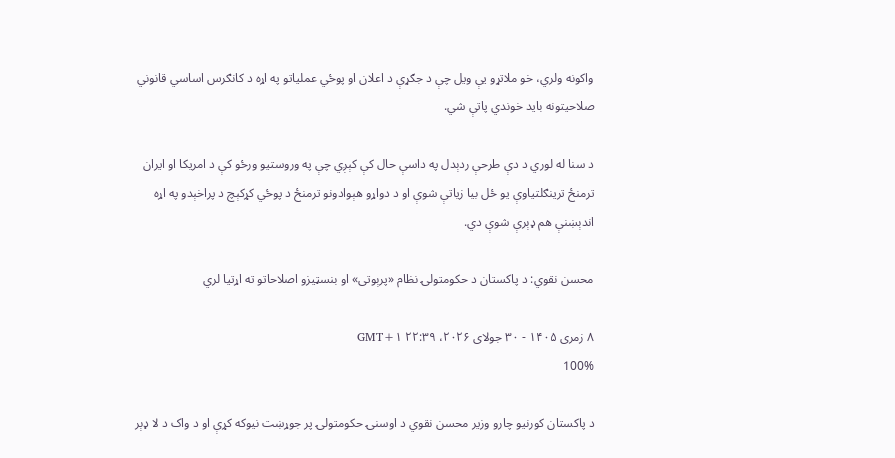واکونه ولري، خو ملاتړو یې ویل چې د جګړې د اعلان او پوځي عملیاتو په اړه د کانګرس اساسي قانوني صلاحیتونه باید خوندي پاتې شي.

د سنا له لوري د دې طرحې ردېدل په داسې حال کې کېږي چې په وروستیو ورځو کې د امریکا او ایران ترمنځ ترینګلتیاوې یو ځل بیا زیاتې شوې او د دواړو هېوادونو ترمنځ د پوځي کړکېچ د پراخېدو په اړه اندېښنې هم ډېرې شوې دي.

محسن نقوي: د پاکستان د حکومتولۍ نظام «پرېوتی» او بنسټیزو اصلاحاتو ته اړتیا لري

۸ زمری ۱۴۰۵ - ۳۰ جولای ۲۰۲۶، ۲۲:۳۹ GMT+۱
100%

د پاکستان کورنیو چارو وزیر محسن نقوي د اوسنۍ حکومتولۍ پر جوړښت نیوکه کړې او د واک د لا ډېر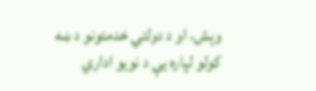وېش، او د دولتي خدمتونو د ښه کولو لپاره یې د نویو اداري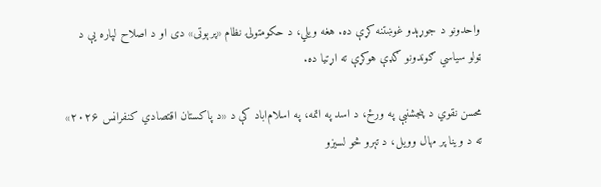واحدونو د جوړېدو غوښتنه کړې ده. هغه ویلي، د حکومتولۍ نظام «پرېوتی» دی او د اصلاح لپاره یې د ټولو سیاسي ګوندونو ګډې هوکړې ته اړتیا ده.

محسن نقوي د پنجشنبې په ورځ، د اسد په اتمه، په اسلام‌اباد کې د «د پاکستان اقتصادي کنفرانس ۲۰۲۶» ته د وینا پر مهال وویل، د تېرو څو لسیزو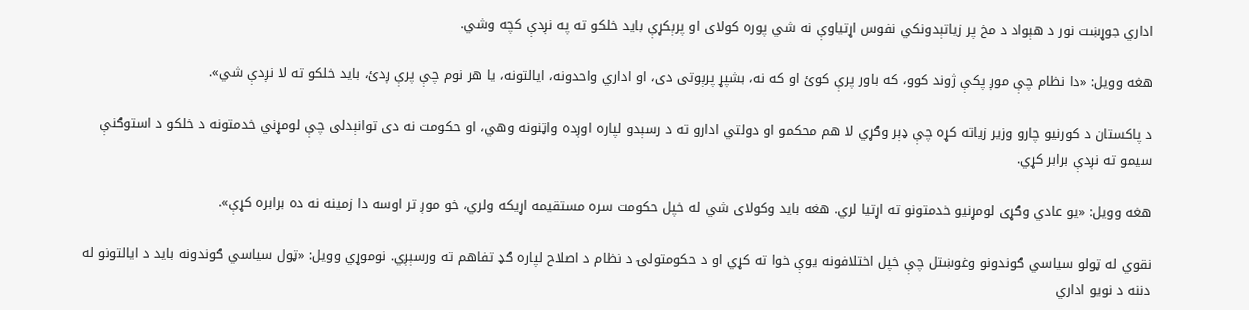اداري جوړښت نور د هېواد د مخ پر زیاتېدونکي نفوس اړتیاوې نه شي پوره کولای او پرېکړې باید خلکو ته په نږدې کچه وشي.

هغه وویل: «دا نظام چې موږ پکې ژوند کوو، که باور پرې کوئ او که نه، بشپړ پرېوتی دی، او اداري واحدونه، ایالتونه، یا هر نوم چې پرې ږدئ، باید خلکو ته لا نږدې شي».

د پاکستان د کورنیو چارو وزیر زیاته کړه چې ډېر وګړي لا هم محکمو او دولتي ادارو ته د رسېدو لپاره اوږده واټنونه وهي، او حکومت نه دی توانېدلی چې لومړني خدمتونه د خلکو د استوګنې سیمو ته نږدې برابر کړي.

هغه وویل: «یو عادي وګړی لومړنیو خدمتونو ته اړتیا لري. هغه باید وکولای شي له خپل حکومت سره مستقیمه اړیکه ولري، خو موږ تر اوسه دا زمینه نه ده برابره کړې».

نقوي له ټولو سیاسي ګوندونو وغوښتل چې خپل اختلافونه یوې خوا ته کړي او د حکومتولۍ د نظام د اصلاح لپاره ګډ تفاهم ته ورسېږي. نوموړي وویل: «ټول سیاسي ګوندونه باید د ایالتونو له دننه د نویو اداري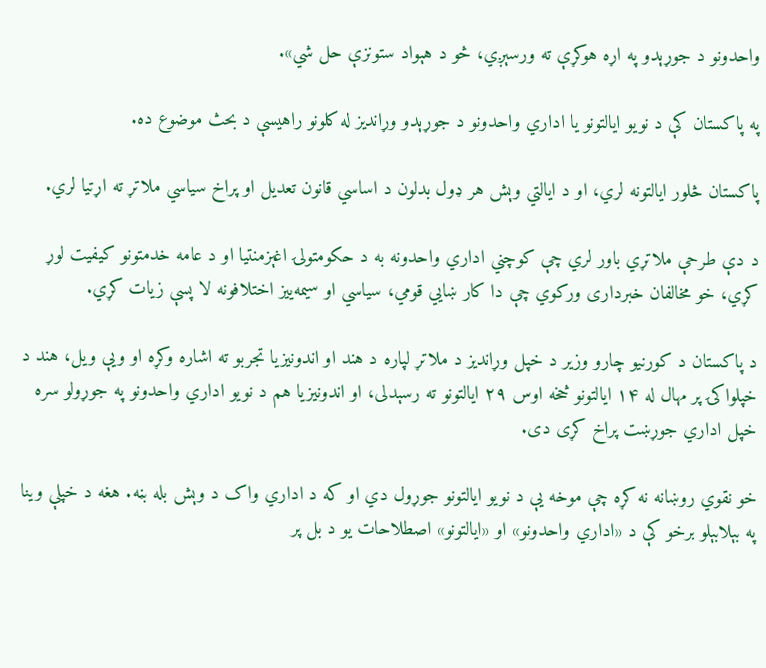واحدونو د جوړېدو په اړه هوکړې ته ورسېږي، څو د هېواد ستونزې حل شي».

په پاکستان کې د نویو ایالتونو یا اداري واحدونو د جوړېدو وړاندیز له کلونو راهیسې د بحث موضوع ده.

پاکستان څلور ایالتونه لري، او د ایالتي وېش هر ډول بدلون د اساسي قانون تعدیل او پراخ سیاسي ملاتړ ته اړتیا لري.

د دې طرحې ملاتړي باور لري چې کوچني اداري واحدونه به د حکومتولۍ اغېزمنتیا او د عامه خدمتونو کیفیت لوړ کړي، خو مخالفان خبرداری ورکوي چې دا کار ښايي قومي، سیاسي او سیمه‌ییز اختلافونه لا پسې زیات کړي.

د پاکستان د کورنیو چارو وزیر د خپل وړاندیز د ملاتړ لپاره د هند او اندونیزیا تجربو ته اشاره وکړه او ویې ویل، هند د خپلواکۍ پر مهال له ۱۴ ایالتونو څخه اوس ۲۹ ایالتونو ته رسېدلی، او اندونیزیا هم د نویو اداري واحدونو په جوړولو سره خپل اداري جوړښت پراخ کړی دی.

خو نقوي روښانه نه کړه چې موخه یې د نویو ایالتونو جوړول دي او که د اداري واک د وېش بله بڼه. هغه د خپلې وینا په بېلابېلو برخو کې د «اداري واحدونو» او «ایالتونو» اصطلاحات یو د بل پر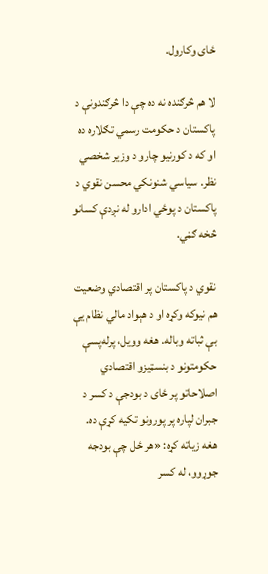ځای وکارول.

لا هم څرګنده نه ده چې دا څرګندونې د پاکستان د حکومت رسمي تګلاره ده او که د کورنیو چارو د وزیر شخصي نظر. سیاسي شنونکي محسن نقوي د پاکستان د پوځي ادارو له نږدې کسانو څخه ګڼي.

نقوي د پاکستان پر اقتصادي وضعیت هم نیوکه وکړه او د هېواد مالي نظام یې بې ثباته وباله. هغه وویل، پرله‌پسې حکومتونو د بنسټیزو اقتصادي اصلاحاتو پر ځای د بودجې د کسر د جبران لپاره پر پورونو تکیه کړې ده. هغه زیاته کړه: «هر ځل چې بودجه جوړوو، له کسر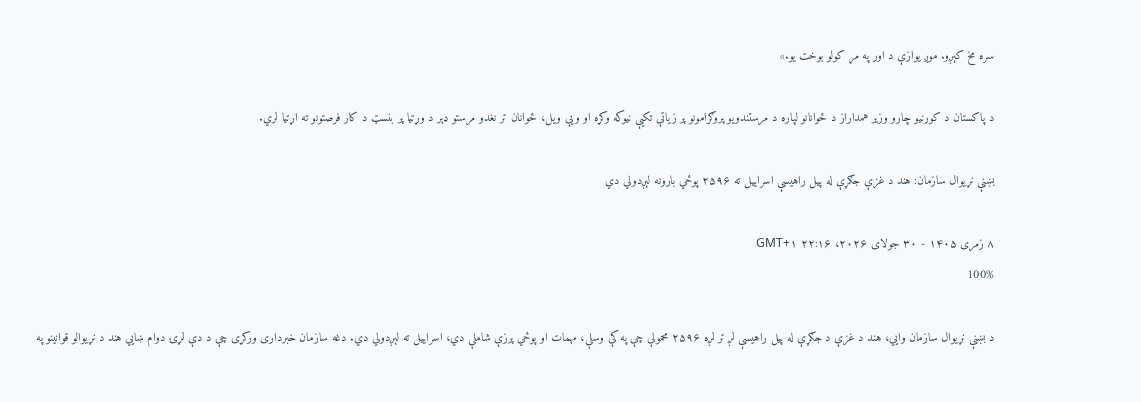سره مخ کېږو. موږ یوازې د اور په مړ کولو بوخت یو.»

د پاکستان د کورنیو چارو وزیر همداراز د ځوانانو لپاره د مرستندویو پروګرامونو پر زیاتې تکیې نیوکه وکړه او ویې ویل، ځوانان تر نغدو مرستو ډېر د وړتیا پر بنسټ د کار فرصتونو ته اړتیا لري.

بښنې نړیوال سازمان: هند د غزې جګړې له پیل راهیسې اسراییل ته ۲۵۹۶ پوځي بارونه لېږدولي دي

۸ زمری ۱۴۰۵ - ۳۰ جولای ۲۰۲۶، ۲۲:۱۶ GMT+۱
100%

د بښنې نړیوال سازمان وايي، هند د غزې د جګړې له پیل راهیسې لږ تر لږه ۲۵۹۶ محمولې چې په کې وسلې، مهمات او پوځي پرزې شاملې دي، اسراییل ته لېږدولي دي. دغه سازمان خبرداری ورکړی چې د دې لړۍ دوام ښايي هند د نړیوالو قوانینو په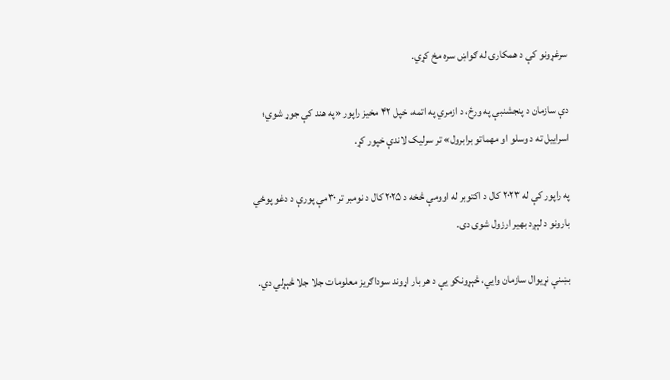سرغړونو کې د همکارۍ له ګواښ سره مخ کړي.

دې سازمان د پنجشنبې په ورځ، د ازمري په اتمه، خپل ۴۲ مخیز راپور «په هند کې جوړ شوي؛ اسراییل ته د وسلو او مهماتو برابرول» تر سرلیک لاندې خپور کړ.

په راپور کې له ۲۰۲۳ کال د اکتوبر له اوومې څخه د ۲۰۲۵ کال د نومبر تر ۳۰مې پورې د دغو پوځي بارونو د لېږد بهیر ارزول شوی دی.

بښنې نړیوال سازمان وايي، څېړونکو یې د هر بار اړوند سوداګریز معلومات جلا جلا څېړلي دي.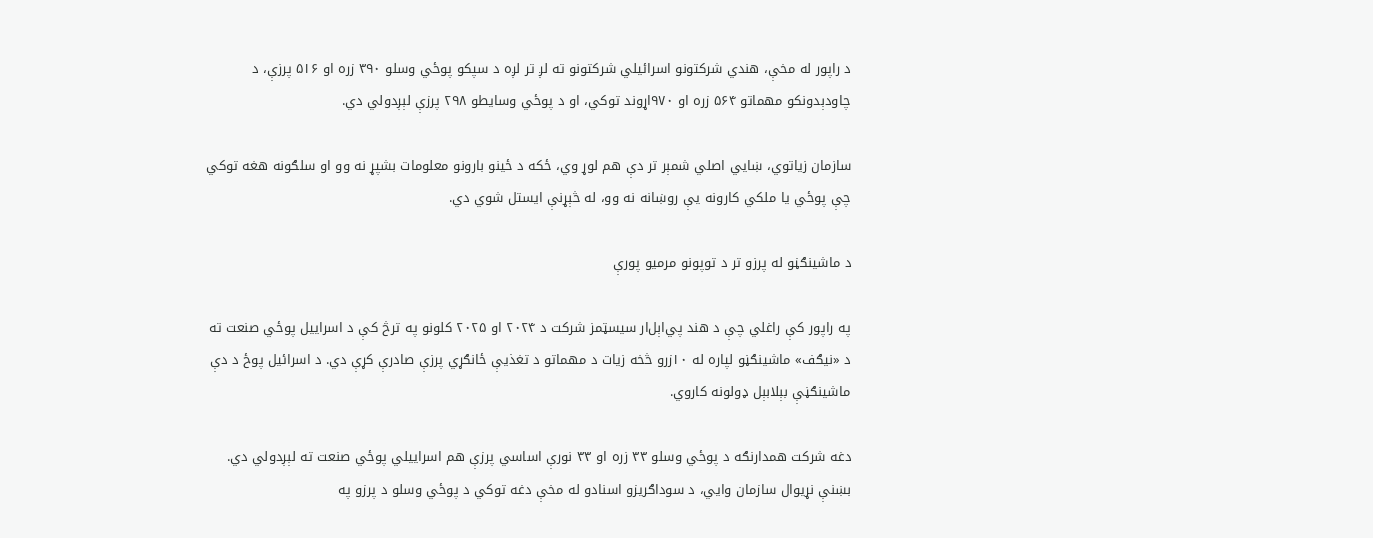د راپور له مخې، هندي شرکتونو اسرائیلي شرکتونو ته لږ تر لږه د سپکو پوځي وسلو ۳۹۰ زره او ۵۱۶ پرزې، د چاودېدونکو مهماتو ۵۶۴ زره او ۹۷۰اړوند توکي، او د پوځي وسایطو ۲۹۸ پرزې لېږدولي دي.

سازمان زیاتوي، ښايي اصلي شمېر تر دې هم لوړ وي، ځکه د ځینو بارونو معلومات بشپړ نه وو او سلګونه هغه توکي چې پوځي یا ملکي کارونه یې روښانه نه وو، له څېړنې ایستل شوي دي.

د ماشینګڼو له پرزو تر د توپونو مرمیو پورې

په راپور کې راغلي چې د هند پي‌اېل‌ار سیسټمز شرکت د ۲۰۲۴ او ۲۰۲۵ کلونو په ترڅ کې د اسراییل پوځي صنعت ته د «نیګف» ماشینګڼو لپاره له ۱۰زرو څخه زیات د مهماتو د تغذیې ځانګړي پرزې صادرې کړې دي. د اسرائیل پوځ د دې ماشینګڼې بېلابېل ډولونه کاروي.

دغه شرکت همدارنګه د پوځي وسلو ۳۳ زره او ۳۳ نورې اساسي پرزې هم اسراییلي پوځي صنعت ته لېږدولي دي. بښنې نړیوال سازمان وايي، د سوداګریزو اسنادو له مخې دغه توکي د پوځي وسلو د پرزو په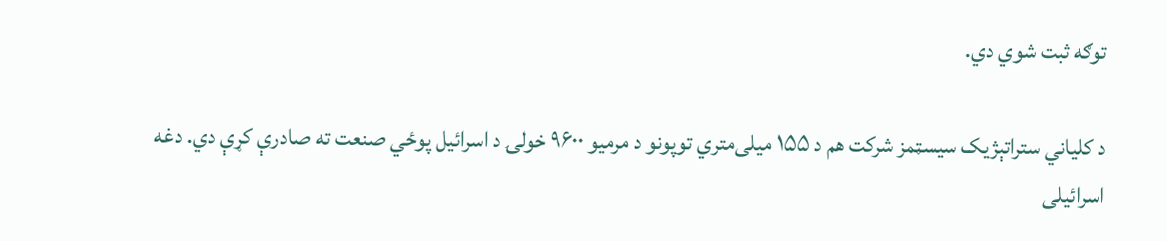توګه ثبت شوي دي.

د کلیاني ستراتېژیک سیسټمز شرکت هم د ۱۵۵ میلی‌متري توپونو د مرمیو ۹۶۰۰ خولۍ د اسرائیل پوځي صنعت ته صادرې کړې دي. دغه اسرائیلی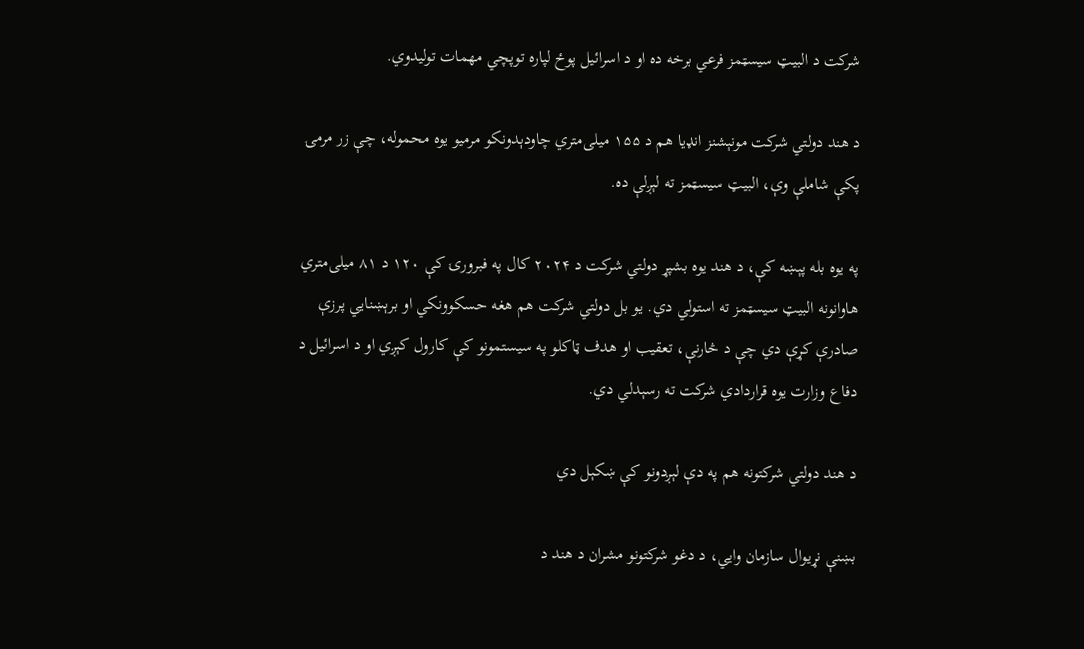شرکت د البیټ سیسټمز فرعي برخه ده او د اسرائیل پوځ لپاره توپچي مهمات تولیدوي.

د هند دولتي شرکت مونېشنز انډیا هم د ۱۵۵ میلی‌متري چاودېدونکو مرمیو یوه محموله، چې زر مرمۍ پکې شاملې وې، البیټ سیسټمز ته لېږلې ده.

په یوه بله پېښه کې، د هند یوه بشپړ دولتي شرکت د ۲۰۲۴ کال په فبرورۍ کې ۱۲۰ د ۸۱ میلی‌متري هاوانونه البیټ سیسټمز ته استولي دي. یو بل دولتي شرکت هم هغه حسکوونکي او برېښنايي پرزې صادرې کړې دي چې د څارنې، تعقیب او هدف ټاکلو په سیستمونو کې کارول کېږي او د اسرائیل د دفاع وزارت یوه قراردادي شرکت ته رسېدلي دي.

د هند دولتي شرکتونه هم په دې لېږدونو کې ښکېل دي

بښنې نړیوال سازمان وايي، د دغو شرکتونو مشران د هند د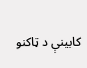کابینې د ټاکنو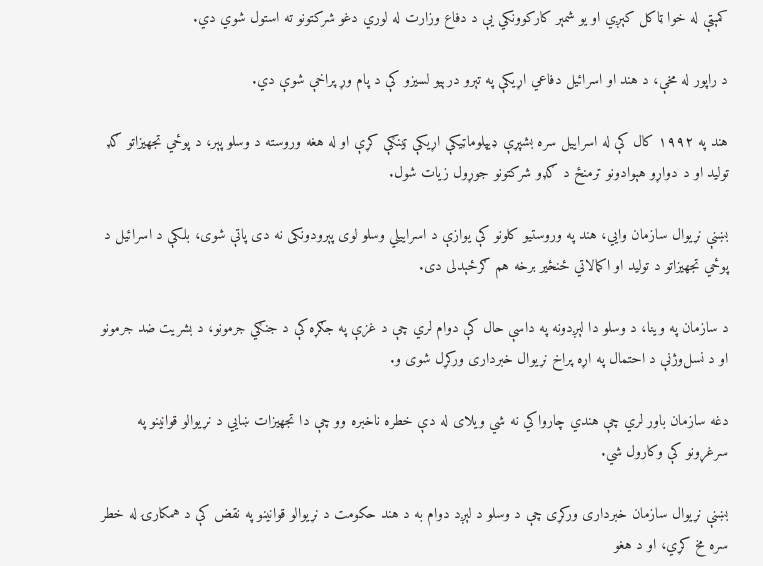کمېټې له خوا ټاکل کېږي او یو شمېر کارکوونکي یې د دفاع وزارت له لوري دغو شرکتونو ته استول شوي دي.

د راپور له مخې، د هند او اسرائیل دفاعي اړیکې په تېرو درېیو لسیزو کې د پام وړ پراخې شوې دي.

هند په ۱۹۹۲ کال کې له اسراییل سره بشپړې ډیپلوماټیکې اړیکې ټینګې کړې او له هغه وروسته د وسلو پېر، د پوځي تجهیزاتو ګډ تولید او د دواړو هېوادونو ترمنځ د ګډو شرکتونو جوړول زیات شول.

بښنې نړیوال سازمان وايي، هند په وروستیو کلونو کې یوازې د اسراییلي وسلو لوی پېرودونکی نه دی پاتې شوی، بلکې د اسرائیل د پوځي تجهیزاتو د تولید او اکمالاتي ځنځیر برخه هم ګرځېدلی دی.

د سازمان په وینا، د وسلو دا لېږدونه په داسې حال کې دوام لري چې د غزې په جګړه کې د جنګي جرمونو، د بشریت ضد جرمونو او د نسل‌وژنې د احتمال په اړه پراخ نړیوال خبرداری ورکړل شوی و.

دغه سازمان باور لري چې هندي چارواکي نه شي ویلای له دې خطره ناخبره وو چې دا تجهیزات ښايي د نړیوالو قوانینو په سرغړونو کې وکارول شي.

بښنې نړیوال سازمان خبرداری ورکړی چې د وسلو د لېږد دوام به د هند حکومت د نړیوالو قوانینو په نقض کې د همکارۍ له خطر سره مخ کړي، او د هغو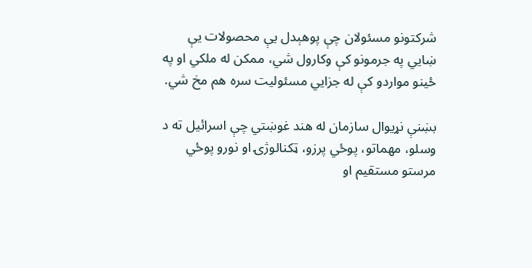شرکتونو مسئولان چې پوهېدل یې محصولات یې ښايي په جرمونو کې وکارول شي، ممکن له ملکي او په ځینو مواردو کې له جزایي مسئولیت سره هم مخ شي.

بښنې نړیوال سازمان له هند غوښتي چې اسرائیل ته د وسلو، مهماتو، پوځي پرزو، ټکنالوژۍ او نورو پوځي مرستو مستقیم او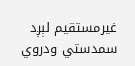غیرمستقیم لېږد سمدستي ودروي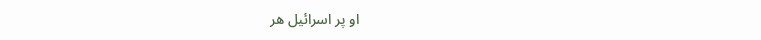او پر اسرائیل هر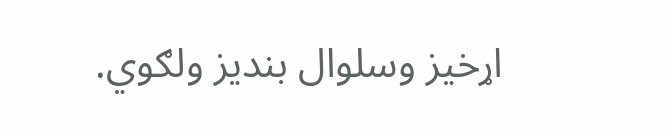اړخیز وسلوال بندیز ولګوي.